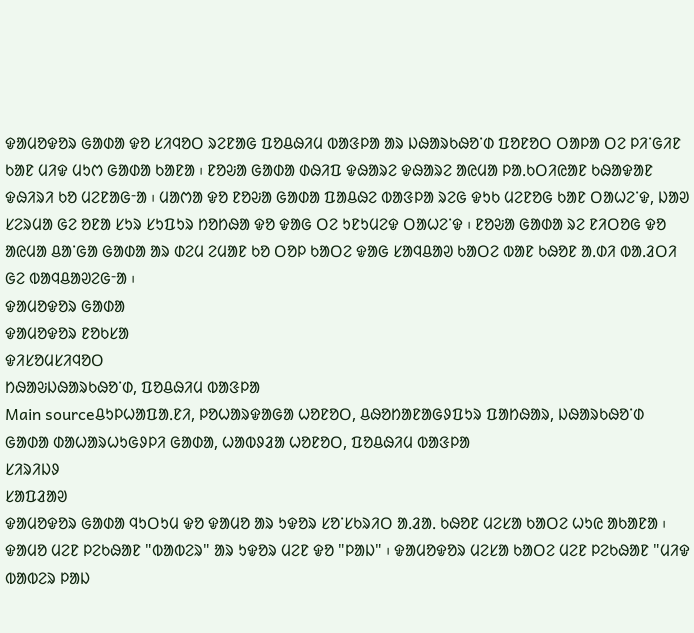ᱫᱟᱢᱚᱫᱚᱨ ᱜᱟᱰᱟ ᱫᱚ ᱥᱤᱧᱚᱛ ᱨᱮᱱᱟᱜ ᱯᱚᱪᱷᱤᱢ ᱵᱟᱝᱞᱟ ᱟᱨ ᱡᱷᱟᱨᱠᱷᱚᱸᱰ ᱯᱚᱱᱚᱛ ᱛᱟᱞᱟ ᱛᱮ ᱞᱤᱸᱜᱤᱱ ᱠᱟᱱ ᱢᱤᱫ ᱢᱩᱬ ᱜᱟᱰᱟ ᱠᱟᱱᱟ ᱾ ᱱᱚᱶᱟ ᱜᱟᱰᱟ ᱰᱷᱤᱯ ᱫᱷᱟᱨᱮ ᱫᱷᱟᱨᱮ ᱟᱭᱢᱟ ᱞᱟᱹᱠᱛᱤᱭᱟᱱ ᱠᱷᱟᱫᱟᱱ ᱫᱷᱤᱨᱤ ᱠᱚ ᱢᱮᱱᱟᱜᱼᱟ ᱾ ᱢᱟᱬᱟ ᱫᱚ ᱱᱚᱶᱟ ᱜᱟᱰᱟ ᱯᱟᱪᱷᱮ ᱵᱟᱝᱞᱟ ᱨᱮᱜ ᱫᱩᱠ ᱢᱮᱱᱚᱜ ᱠᱟᱱ ᱛᱟᱦᱮᱸᱫ, ᱡᱟᱣ ᱥᱮᱨᱢᱟ ᱜᱮ ᱚᱱᱟ ᱥᱩᱨ ᱥᱩᱯᱩᱨ ᱴᱚᱴᱷᱟ ᱫᱚ ᱫᱟᱜ ᱛᱮ ᱩᱱᱩᱢᱮᱫ ᱛᱟᱦᱮᱸᱫ ᱾ ᱱᱚᱶᱟ ᱜᱟᱰᱟ ᱨᱮ ᱱᱤᱛᱚᱜ ᱫᱚ ᱟᱭᱢᱟ ᱪᱟᱸᱜᱟ ᱜᱟᱰᱟ ᱟᱨ ᱰᱮᱢ ᱮᱢᱟᱱ ᱠᱚ ᱛᱚᱞ ᱠᱟᱛᱮ ᱫᱟᱜ ᱥᱟᱧᱪᱟᱣ ᱠᱟᱛᱮ ᱵᱟᱱ ᱠᱷᱚᱱ ᱟᱹᱰᱤ ᱵᱟᱹᱲᱛᱤ ᱜᱮ ᱵᱟᱧᱪᱟᱣᱮᱜᱼᱟ ᱾
ᱫᱟᱢᱚᱫᱚᱨ ᱜᱟᱰᱟ
ᱫᱟᱢᱚᱫᱚᱨ ᱱᱚᱠᱥᱟ
ᱫᱤᱥᱚᱢᱥᱤᱧᱚᱛ
ᱴᱷᱟᱶᱡᱷᱟᱨᱠᱷᱚᱸᱰ, ᱯᱚᱪᱷᱤᱢ ᱵᱟᱝᱞᱟ
Main sourceᱪᱩᱞᱦᱟᱯᱟᱹᱱᱤ, ᱞᱚᱦᱟᱨᱫᱟᱜᱟ ᱦᱚᱱᱚᱛ, ᱪᱷᱚᱴᱟᱱᱟᱜᱽᱯᱩᱨ ᱯᱟᱴᱷᱟᱨ, ᱡᱷᱟᱨᱠᱷᱚᱸᱰ
ᱜᱟᱰᱟ ᱰᱟᱦᱟᱨᱦᱩᱜᱽᱞᱤ ᱜᱟᱰᱟ, ᱦᱟᱵᱽᱲᱟ ᱦᱚᱱᱚᱛ, ᱯᱚᱪᱷᱤᱢ ᱵᱟᱝᱞᱟ
ᱥᱤᱨᱤᱡᱽ
ᱥᱟᱯᱲᱟᱣ
ᱫᱟᱢᱚᱫᱚᱨ ᱜᱟᱰᱟ ᱧᱩᱛᱩᱢ ᱫᱚ ᱫᱟᱢᱚ ᱟᱨ ᱩᱫᱚᱨ ᱥᱚᱸᱥᱠᱨᱤᱛ ᱟᱹᱲᱟᱹ ᱠᱷᱚᱱ ᱢᱮᱥᱟ ᱠᱟᱛᱮ ᱦᱩᱭ ᱟᱠᱟᱱᱟ ᱾ ᱫᱟᱢᱚ ᱢᱮᱱ ᱞᱮᱠᱷᱟᱱ "ᱵᱟᱵᱮᱨ" ᱟᱨ ᱩᱫᱚᱨ ᱢᱮᱱ ᱫᱚ "ᱞᱟᱡ" ᱾ ᱫᱟᱢᱚᱫᱚᱨ ᱢᱮᱥᱟ ᱠᱟᱛᱮ ᱢᱮᱱ ᱞᱮᱠᱷᱟᱱ "ᱢᱤᱫ ᱵᱟᱵᱮᱨ ᱞᱟᱡ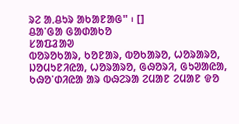ᱨᱮ ᱟᱹᱪᱩᱨ ᱟᱠᱟᱱᱟᱜ" ᱾ []
ᱪᱟᱸᱜᱟ ᱜᱟᱰᱟᱠᱚ
ᱥᱟᱯᱲᱟᱣ
ᱵᱚᱨᱚᱠᱟᱨ, ᱠᱚᱱᱟᱨ, ᱵᱚᱠᱟᱨᱚ, ᱦᱚᱨᱟᱨᱚ, ᱡᱚᱢᱩᱱᱤᱭᱟ, ᱦᱚᱨᱟᱨᱚ, ᱜᱷᱚᱨᱤ, ᱜᱩᱣᱟᱭᱟ, ᱠᱷᱚᱸᱰᱤᱭᱟ ᱟᱨ ᱵᱷᱮᱨᱟ ᱮᱢᱟᱱ ᱮᱢᱟᱱ ᱫᱚ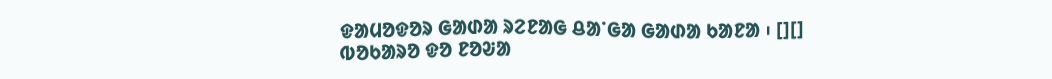ᱫᱟᱢᱚᱫᱚᱨ ᱜᱟᱰᱟ ᱨᱮᱱᱟᱜ ᱪᱟᱸᱜᱟ ᱜᱟᱰᱟ ᱠᱟᱱᱟ ᱾ [][]
ᱵᱚᱠᱟᱨᱚ ᱫᱚ ᱱᱚᱶᱟ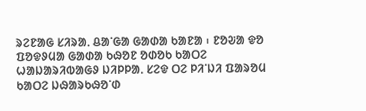ᱨᱮᱱᱟᱜ ᱥᱤᱨᱟᱹ ᱪᱟᱸᱜᱟ ᱜᱟᱰᱟ ᱠᱟᱱᱟ ᱾ ᱱᱚᱶᱟ ᱫᱚ ᱯᱚᱫᱽᱢᱟ ᱜᱟᱰᱟ ᱠᱷᱚᱱ ᱚᱰᱚᱠ ᱠᱟᱛᱮ ᱦᱟᱡᱟᱨᱤᱵᱟᱜᱽ ᱡᱤᱞᱞᱟᱹ ᱥᱮᱫ ᱛᱮ ᱞᱤᱸᱡᱤ ᱯᱟᱨᱚᱢ ᱠᱟᱛᱮ ᱡᱷᱟᱨᱠᱷᱚᱸᱰ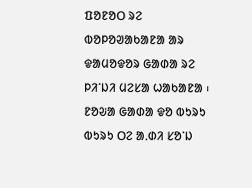ᱯᱚᱱᱚᱛ ᱨᱮ ᱵᱚᱞᱚᱣᱟᱠᱟᱱᱟ ᱟᱨ ᱫᱟᱢᱚᱫᱚᱨ ᱜᱟᱰᱟ ᱨᱮ ᱞᱤᱸᱡᱤ ᱢᱮᱥᱟ ᱦᱟᱠᱟᱱᱟ ᱾ ᱱᱚᱶᱟ ᱜᱟᱰᱟ ᱫᱚ ᱵᱩᱨᱩ ᱵᱩᱨᱩ ᱛᱮ ᱟᱹᱰᱤ ᱥᱚᱸᱡ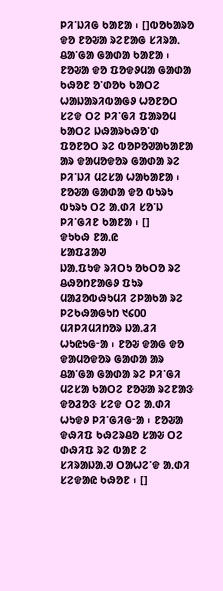ᱞᱤᱸᱡᱤᱜ ᱠᱟᱱᱟ ᱾ []ᱵᱚᱠᱟᱨᱚ ᱫᱚ ᱱᱚᱶᱟ ᱨᱮᱱᱟᱜ ᱥᱤᱨᱟᱹ ᱪᱟᱸᱜᱟ ᱜᱟᱰᱟ ᱠᱟᱱᱟ ᱾ ᱱᱚᱶᱟ ᱫᱚ ᱯᱚᱫᱽᱢᱟ ᱜᱟᱰᱟ ᱠᱷᱚᱱ ᱚᱸᱰᱚᱠ ᱠᱟᱛᱮ ᱦᱟᱡᱟᱨᱤᱵᱟᱜᱽ ᱦᱚᱱᱚᱛ ᱥᱮᱫ ᱛᱮ ᱞᱤᱸᱜᱤ ᱯᱟᱨᱚᱢ ᱠᱟᱛᱮ ᱡᱷᱟᱨᱠᱷᱚᱸᱰ ᱯᱚᱱᱚᱛ ᱨᱮ ᱵᱚᱞᱚᱣᱟᱠᱟᱱᱟ ᱟᱨ ᱫᱟᱢᱚᱫᱚᱨ ᱜᱟᱰᱟ ᱨᱮ ᱞᱤᱸᱡᱤ ᱢᱮᱥᱟ ᱦᱟᱠᱟᱱᱟ ᱾ ᱱᱚᱶᱟ ᱜᱟᱰᱟ ᱫᱚ ᱵᱩᱨᱩ ᱵᱩᱨᱩ ᱛᱮ ᱟᱹᱰᱤ ᱥᱚᱸᱡ ᱞᱤᱸᱜᱤᱱ ᱠᱟᱱᱟ ᱾ []
ᱫᱩᱠᱷ ᱱᱟᱹᱭ
ᱥᱟᱯᱲᱟᱣ
ᱡᱟᱹᱯᱩᱫ ᱨᱤᱛᱩ ᱚᱠᱛᱚ ᱨᱮ ᱪᱷᱚᱴᱱᱟᱜᱽ ᱯᱩᱨ ᱢᱟᱲᱚᱵᱷᱩᱢᱤ ᱮᱞᱟᱠᱟ ᱨᱮ ᱞᱮᱠᱷᱟᱜᱩᱴ ᱑᱔᱐᱐ ᱢᱤᱞᱤᱢᱤᱴᱚᱨ ᱡᱟᱹᱲᱤ ᱦᱩᱭᱩᱜᱼᱟ ᱾ ᱱᱚᱶ ᱫᱟᱜ ᱫᱚ ᱫᱟᱢᱚᱫᱚᱨ ᱜᱟᱰᱟ ᱟᱨ ᱪᱟᱸᱜᱟ ᱜᱟᱰᱟ ᱨᱮ ᱞᱤᱸᱜᱤ ᱢᱮᱥᱟ ᱠᱟᱛᱮ ᱱᱚᱶᱟ ᱨᱮᱱᱟᱝ ᱫᱚᱲᱚᱝ ᱥᱮᱫ ᱛᱮ ᱟᱹᱰᱤ ᱦᱩᱫᱽ ᱞᱤᱸᱜᱤᱜᱼᱟ ᱾ ᱱᱚᱶᱟ ᱫᱷᱤᱯ ᱠᱷᱮᱨᱪᱚ ᱥᱟᱶ ᱛᱮ ᱰᱷᱤᱯ ᱨᱮ ᱵᱟᱱ ᱮ ᱥᱤᱨᱟᱡᱟᱹᱣ ᱛᱟᱦᱮᱸᱫ ᱟᱹᱰᱤ ᱥᱮᱫᱟᱭ ᱠᱷᱚᱱ ᱾ []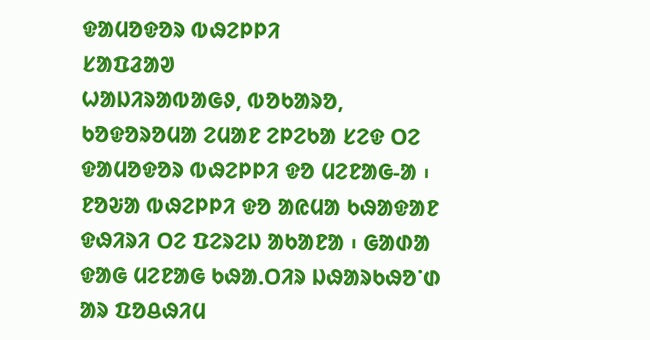ᱫᱟᱢᱚᱫᱚᱨ ᱵᱷᱮᱞᱞᱤ
ᱥᱟᱯᱲᱟᱣ
ᱦᱟᱡᱤᱨᱟᱵᱟᱜᱽ, ᱵᱚᱠᱟᱨᱚ, ᱠᱚᱫᱚᱨᱚᱢᱟ ᱮᱢᱟᱱ ᱮᱞᱮᱠᱟ ᱥᱮᱫ ᱛᱮ ᱫᱟᱢᱚᱫᱚᱨ ᱵᱷᱮᱞᱞᱤ ᱫᱚ ᱢᱮᱱᱟᱜ-ᱟ ᱾ ᱱᱚᱶᱟ ᱵᱷᱮᱞᱞᱤ ᱫᱚ ᱟᱭᱢᱟ ᱠᱷᱟᱫᱟᱱ ᱫᱷᱤᱨᱤ ᱛᱮ ᱯᱮᱨᱮᱡ ᱟᱠᱟᱱᱟ ᱾ ᱜᱟᱰᱟ ᱫᱟᱜ ᱢᱮᱱᱟᱜ ᱠᱷᱟᱹᱛᱤᱨ ᱡᱷᱟᱨᱠᱷᱚᱸᱰ ᱟᱨ ᱯᱚᱪᱷᱤᱢ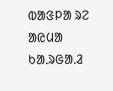ᱵᱟᱝᱞᱟ ᱨᱮ ᱟᱭᱢᱟ ᱠᱟᱹᱨᱜᱟᱹᱲ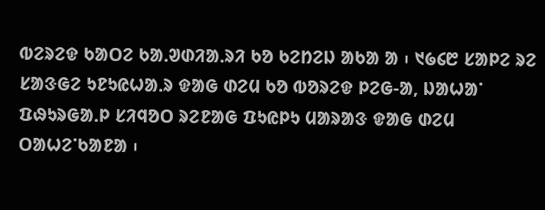ᱵᱮᱨᱮᱫ ᱠᱟᱛᱮ ᱠᱟᱹᱣᱰᱤᱟᱹᱨᱤ ᱠᱚ ᱠᱮᱴᱮᱡ ᱟᱠᱟ ᱟ ᱾ ᱑᱙᱔᱘ ᱥᱟᱞᱮ ᱨᱮ ᱥᱟᱝᱜᱮ ᱩᱱᱩᱭᱦᱟᱹᱨ ᱫᱟᱜ ᱰᱮᱢ ᱠᱚ ᱵᱚᱨᱮᱫ ᱞᱮᱜ-ᱟ, ᱡᱟᱦᱟᱸ ᱯᱷᱩᱨᱜᱟᱹᱞ ᱥᱤᱧᱚᱛ ᱨᱮᱱᱟᱜ ᱯᱩᱭᱞᱩ ᱢᱟᱨᱟᱝ ᱫᱟᱜ ᱰᱮᱢ ᱛᱟᱦᱮᱸᱠᱟᱱᱟ ᱾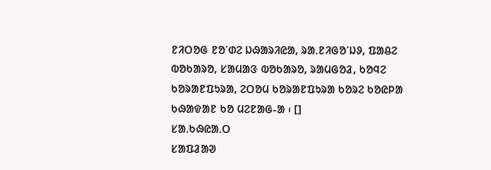ᱱᱤᱛᱚᱜ ᱱᱚᱸᱰᱮ ᱡᱷᱟᱨᱤᱭᱟ, ᱨᱟᱹᱱᱤᱜᱚᱸᱡᱽ, ᱯᱟᱪᱮ ᱵᱚᱠᱟᱨᱚ, ᱥᱟᱢᱟᱝ ᱵᱚᱠᱟᱨᱚ, ᱨᱟᱢᱜᱚᱲ, ᱠᱚᱧᱮ ᱠᱚᱨᱟᱱᱯᱩᱨᱟ, ᱮᱛᱚᱢ ᱠᱚᱨᱟᱱᱯᱩᱨᱟ ᱠᱚᱨᱮ ᱠᱚᱭᱞᱟ ᱠᱷᱟᱫᱟᱱ ᱠᱚ ᱢᱮᱱᱟᱜ-ᱟ ᱾ []
ᱥᱟᱹᱠᱷᱭᱟᱹᱛ
ᱥᱟᱯᱲᱟᱣ